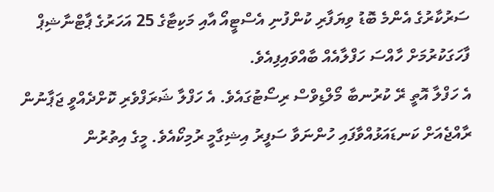ސަރުކާރުގެ އެންމެ ބޮޑު ވިޔަފާރި ކުންފުނި އެސްޓީއޯ އާއި މަކިޓާގެ 25 އަހަރުގެ ޕާޓްނާޝިޕް ފާހަގަކުރުމަށް ހާއްސަ ހަފްލާއެއް ބާއްވައިފިއެވެ.
އެ ހަފްލާ އޮތީ ރޭ ކުރުނބާ މޯލްޑިވްސް ރިސޯޓުގައެވެ. އެ ހަފްލާ ޝަރަފްވެރި ކޮށްދެއްވީ ޖަޕާނުން ރާއްޖެއަށް ކަނޑައަޅުއްވާފައި ހުންނަވާ ސަފީރު އިޝިގާމީ ރުމިކޯއެވެ. މީގެ އިތުރުން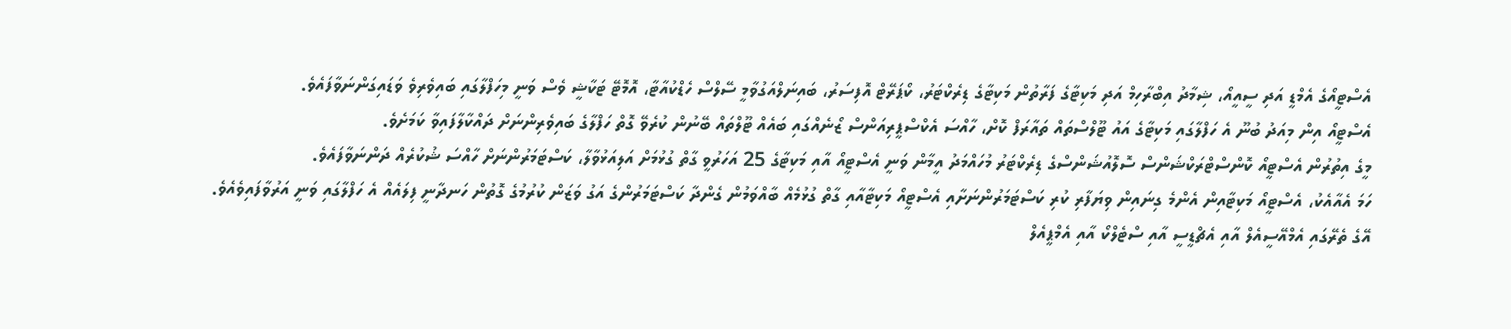އެސްޓީއޯގެ އެމްޑީ އަދި ސީއީއޯ، ޝިމާދު އިބްރާހިމް އަދި މަކިޓާގެ ފަރާތުން މަކިޓާގެ ޑިރެކްޓަރު، ކޯޕަރޭޓް އޮފިސަރު، ބައިނަލްއަގުވާމީ ސޭލްސް ހެޑްކުއާޓާ، އޮމޮޓޭ ޓަކާޝީ ވެސް ވަނީ މިހަފްލާގައި ބައިވެރިވެ ވަޑައިގަންނަވާފައެވެ.
އެސްޓީއޯ އިން މިއަދު ބުނޫ އެ ހަފްލާގައި މަކިޓާގެ އައު ޓޫލްސްތައް ތައާރަފް ކޮށް، ހާއްސަ އެކްސްޕީރިއަންސް ޒޯނެއްގައި ބައެއް ޓޫލްތައް ބޭނުން ކުރެވޭ ގޮތް ހަފްލާގެ ބައިވެރިންނަށް ދައްކާލާފައިވާ ކަމަށެވެ.
މީގެ އިތުރުން އެސްޓީއޯ ކޮންސްޓްރަކްޝަންސް ސޮލޮއުޝަންސްގެ ޑިރެކްޓަރު މުހައްމަދު އީމާން ވަނީ އެސްޓީއޯ އާއި މަކިޓާގެ 25 އަހަރުވީ ގާތް ގުޅުމަށް އަލިއަޅުވާލާ، ކަސްޓަމަރުންނަށް ހާއްސަ ޝުކުރެއް ދަންނަވާފައެވެ.
ހަމަ އެއާއެކު، އެސްޓީއޯ މަކިޓާއިން އެންމެ ގިނައިން ވިޔަފާރި ކުރި ކަސްޓަމަރުންނަށާއި އެސްޓީއޯ މަކިޓާއާއި ގާތް ގުޅުމެއް ބާއްވަމުން ގެންދާ ކަސްޓަމަރުންގެ އަގު ވަޒަން ކުރުމުގެ ގޮތުން ހަނދާނީ ފިލައެއް އެ ހަފްލާގައި ވަނީ އަރުވާފައިވެއެވެ.
އޭގެ ތެރޭގައި އެމްއޭސީއެލް އާއި އެޗްޑީސީ އާއި ސްޓެލްކޯ އާއި އެމްޕީއެލް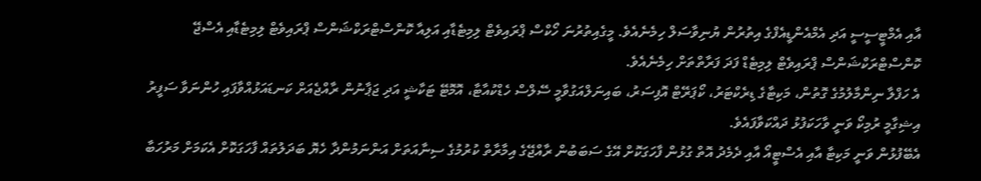އާއި އެމްޓީސީސީ އަދި އެމްއެންޑީއެފްގެ އިތުރުން ޔުނިވާސަލް ހިމެނެއެވެ. މީގެއިތުރުނަ ހޯކްސް ޕްރައިވެޓް ލިމިޓެޑާއި އަލިއާ ކޮންސްޓްރަކްޝަންސް ޕްރައިވެޓް ލިމިޓެޑާއި އެސްޖޭ ކޮންސްޓްރަކްޝަންސް ޕްރައިވެޓް ލިމިޓެޑް ފަދަ ފަރާތްތަށް ހިމެނެއެވެ.
އެ ހަފްލާ ނިންމާލުމުގެ ގޮތުން، މަކިޓާގެ ޑިރެކްޓަރު، ކޯޕަރޭޓް އޮފިސަރު، ބައިނަލްއަގުވާމީ ސޭލްސް ހެޑްކުއާޓާ، އޮމޮޓޭ ޓަކާޝީ އަދި ޖަޕާނުން ރާއްޖެއަށް ކަނޑައަޅުއްވާފައި ހުންނަވާ ސަފީރު އިޝިގާމީ ރުމިކޯ ވަނީ ވާހަކަފުޅު ދައްކަވާފައެވެ.
އެބޭފުޅުން ވަނީ މަކިޓާ އާއި އެސްޓީއޯ އާއި ދެމެދު އޮތް ގުޅުން ފާހަގަކޮށް އޭގެ ސަބަބުން ރާއްޖޭގެ އިމާރާތް ކުރުމުގެ ސިނާއަތަށް އަންނަމުންދާ ހެޔޮ ބަދަލުތައް ފާހަގަކޮށް އެކަމަށް މަރުހަބާ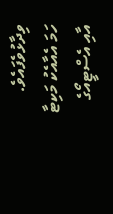ވިދާޅުވެފައެވެ.
ހަމަ އެއާއެކު މަކިޓާ އާއި އެސްޓީއޯގެ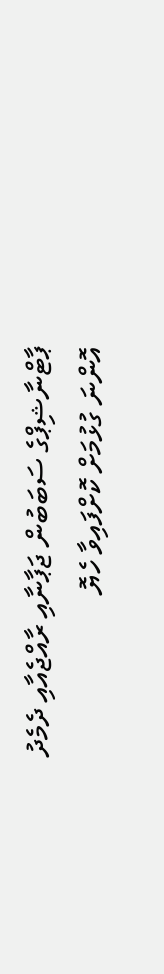ޕާޓްނާޝިޕްގެ ސަބަބުން ޖަޕާނާއި ރާއްޖެއާއި ދެމެދު އޮންނަ ގުޅުމަށް ކޮށްފައިވާ ހެޔޮ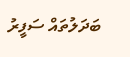ބަދަލުތައް ސަފީރު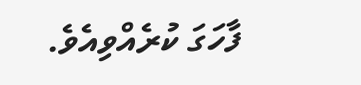ފާހަގަ ކުރެއްވިއެވެ.